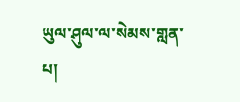ཡུལ་ཤུལ་ལ་སེམས་གླན་པ།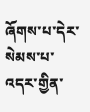ཞོགས་པ་དེར་སེམས་པ་འདར་གྱིན་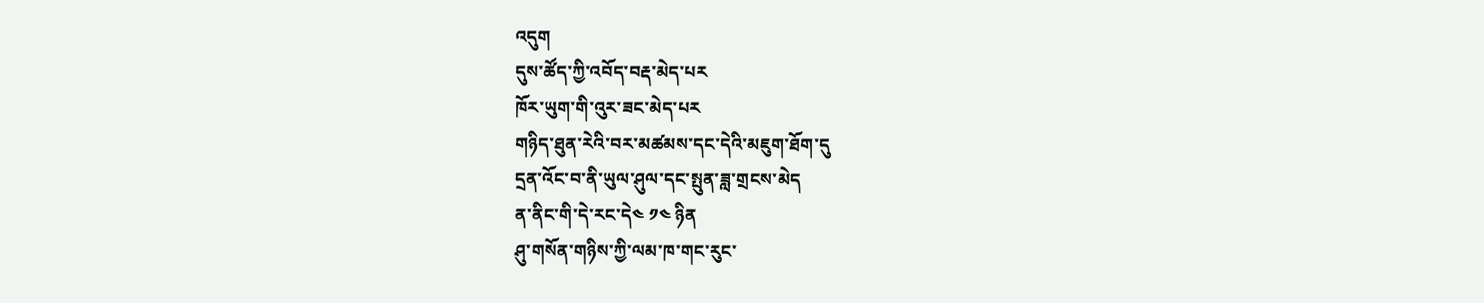འདུག
དུས་ཚོད་ཀྱི་འབོད་བརྡ་མེད་པར
ཁོར་ཡུག་གི་འུར་ཟང་མེད་པར
གཉིད་ཐུན་རེའི་བར་མཚམས་དང་དེའི་མཇུག་ཐོག་དུ
དྲན་འོང་བ་ནི་ཡུལ་ཤུལ་དང་སྤུན་ཟླ་གྲངས་མེད
ན་ནིང་གི་དེ་རང་དེ༤ ༡༤ ཉིན
ཤུ་གསོན་གཉིས་ཀྱི་ལམ་ཁ་གང་རུང་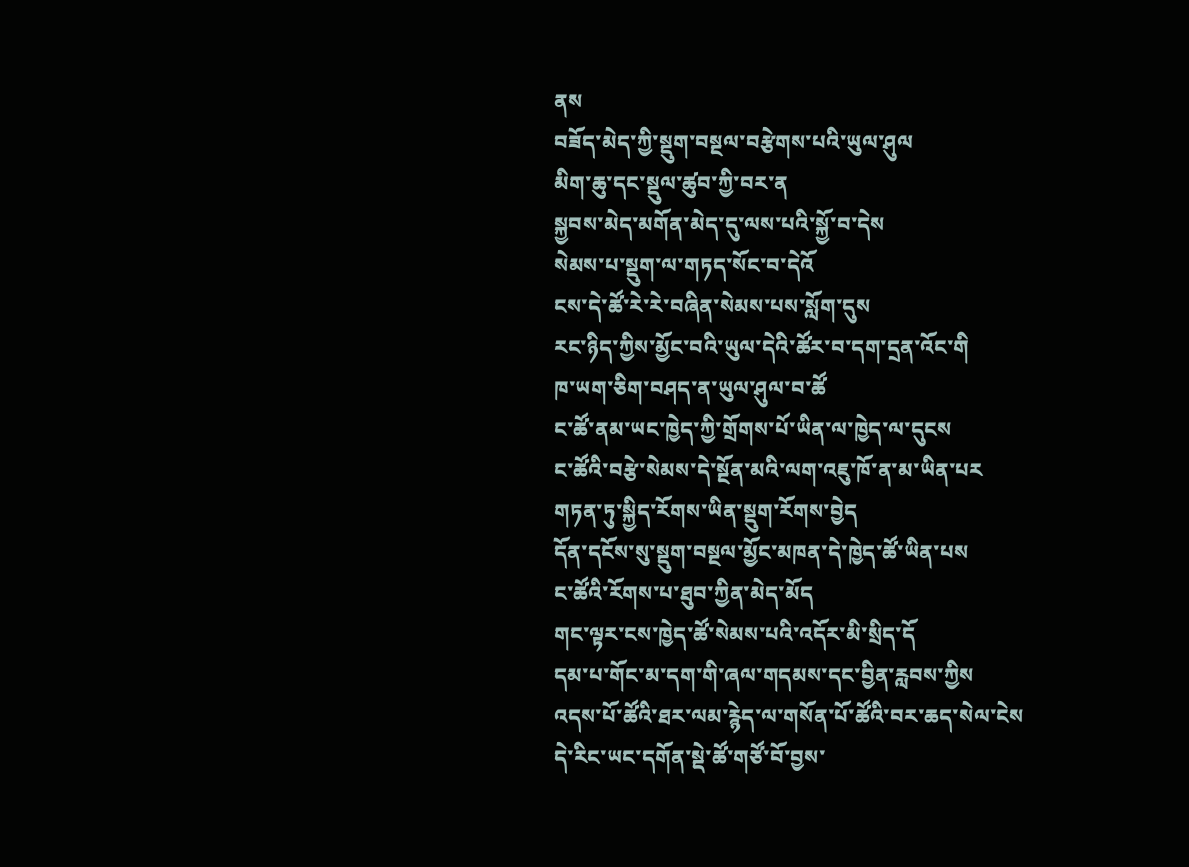ནས
བཟོད་མེད་ཀྱི་སྡུག་བསྔལ་བརྩེགས་པའི་ཡུལ་ཤུལ
མིག་ཆུ་དང་སྡུལ་ཚུབ་ཀྱི་བར་ན
སྐྱབས་མེད་མགོན་མེད་དུ་ལས་པའི་སྐྱོ་བ་དེས
སེམས་པ་སྡུག་ལ་གཏད་སོང་བ་དེའོ
ངས་དེ་ཚོ་རེ་རེ་བཞིན་སེམས་པས་སློག་དུས
རང་ཉིད་ཀྱིས་མྱོང་བའི་ཡུལ་དེའི་ཚོར་བ་དག་དྲན་འོང་གི
ཁ་ཡག་ཅིག་བཤད་ན་ཡུལ་ཤུལ་བ་ཚོ
ང་ཚོ་ནམ་ཡང་ཁྱེད་ཀྱི་གྲོགས་པོ་ཡིན་ལ་ཁྱེད་ལ་དུངས
ང་ཚོའི་བརྩེ་སེམས་དེ་སྔོན་མའི་ལག་འཇུ་ཁོ་ན་མ་ཡིན་པར
གཏན་ཏུ་སྐྱིད་རོགས་ཡིན་སྡུག་རོགས་བྱེད
དོན་དངོས་སུ་སྡུག་བསྔལ་མྱོང་མཁན་དེ་ཁྱེད་ཚོ་ཡིན་པས
ང་ཚོའི་རོགས་པ་ཐུབ་ཀྱིན་མེད་མོད
གང་ལྟར་ངས་ཁྱེད་ཚོ་སེམས་པའི་འདོར་མི་སྲིད་དོ
དམ་པ་གོང་མ་དག་གི་ཞལ་གདམས་དང་བྱིན་རླབས་ཀྱིས
འདས་པོ་ཚོའི་ཐར་ལམ་རྙེད་ལ་གསོན་པོ་ཚོའི་བར་ཆད་སེལ་ངེས
དེ་རིང་ཡང་དགོན་སྡེ་ཚོ་གཙོ་བོ་བྱས་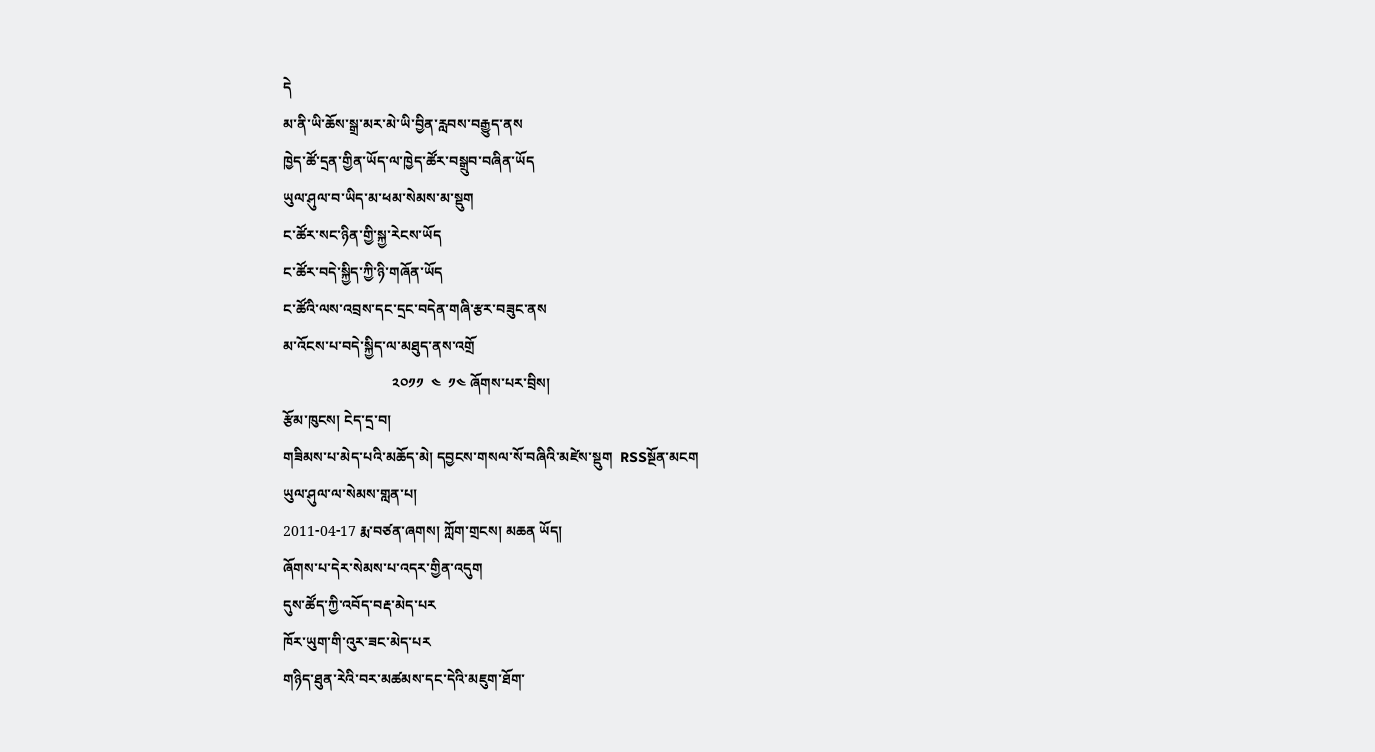དེ
མ་ནི་ཡི་ཆོས་སྒྲ་མར་མེ་ཡི་བྱིན་རླབས་བརྒྱུད་ནས
ཁྱེད་ཚོ་དྲན་གྱིན་ཡོད་ལ་ཁྱེད་ཚོར་བསྒྲུབ་བཞིན་ཡོད
ཡུལ་ཤུལ་བ་ཡིད་མ་ཕམ་སེམས་མ་སྡུག
ང་ཚོར་སང་ཉིན་གྱི་སྐྱ་རེངས་ཡོད
ང་ཚོར་བདེ་སྐྱིད་ཀྱི་ཉི་གཞོན་ཡོད
ང་ཚོའི་ལས་འབྲས་དང་དྲང་བདེན་གཞི་རྩར་བཟུང་ནས
མ་འོངས་པ་བདེ་སྐྱིད་ལ་མཐུད་ནས་འགྲོ
                              ༢༠༡༡  ༤  ༡༤ ཞོགས་པར་བྲིས།
རྩོམ་ཁུངས། ངེད་དྲ་བ།
གཟིམས་པ་མེད་པའི་མཆོད་མེ། དབྱངས་གསལ་སོ་བཞིའི་མཛེས་སྡུག  RSSསྔོན་མངག
ཡུལ་ཤུལ་ལ་སེམས་གླན་པ།
2011-04-17 རྨ་བཙན་ཞགས། ཀློག་གྲངས། མཆན ཡོད།
ཞོགས་པ་དེར་སེམས་པ་འདར་གྱིན་འདུག
དུས་ཚོད་ཀྱི་འབོད་བརྡ་མེད་པར
ཁོར་ཡུག་གི་འུར་ཟང་མེད་པར
གཉིད་ཐུན་རེའི་བར་མཚམས་དང་དེའི་མཇུག་ཐོག་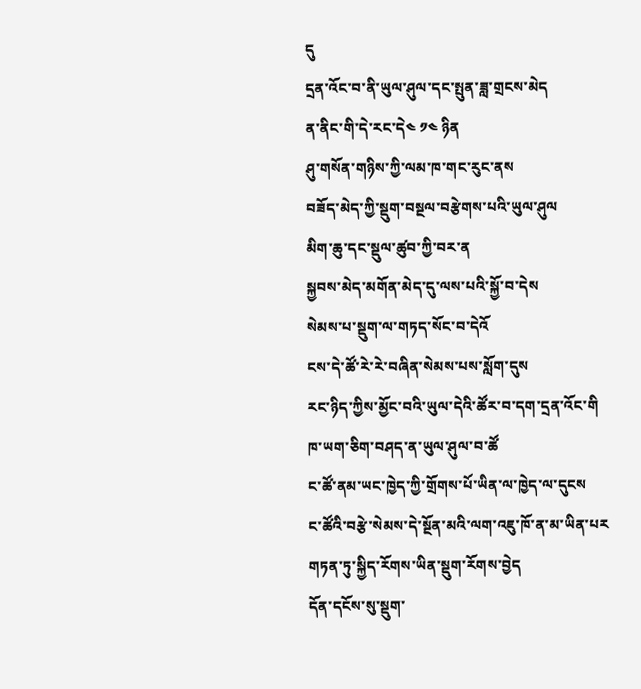དུ
དྲན་འོང་བ་ནི་ཡུལ་ཤུལ་དང་སྤུན་ཟླ་གྲངས་མེད
ན་ནིང་གི་དེ་རང་དེ༤ ༡༤ ཉིན
ཤུ་གསོན་གཉིས་ཀྱི་ལམ་ཁ་གང་རུང་ནས
བཟོད་མེད་ཀྱི་སྡུག་བསྔལ་བརྩེགས་པའི་ཡུལ་ཤུལ
མིག་ཆུ་དང་སྡུལ་ཚུབ་ཀྱི་བར་ན
སྐྱབས་མེད་མགོན་མེད་དུ་ལས་པའི་སྐྱོ་བ་དེས
སེམས་པ་སྡུག་ལ་གཏད་སོང་བ་དེའོ
ངས་དེ་ཚོ་རེ་རེ་བཞིན་སེམས་པས་སློག་དུས
རང་ཉིད་ཀྱིས་མྱོང་བའི་ཡུལ་དེའི་ཚོར་བ་དག་དྲན་འོང་གི
ཁ་ཡག་ཅིག་བཤད་ན་ཡུལ་ཤུལ་བ་ཚོ
ང་ཚོ་ནམ་ཡང་ཁྱེད་ཀྱི་གྲོགས་པོ་ཡིན་ལ་ཁྱེད་ལ་དུངས
ང་ཚོའི་བརྩེ་སེམས་དེ་སྔོན་མའི་ལག་འཇུ་ཁོ་ན་མ་ཡིན་པར
གཏན་ཏུ་སྐྱིད་རོགས་ཡིན་སྡུག་རོགས་བྱེད
དོན་དངོས་སུ་སྡུག་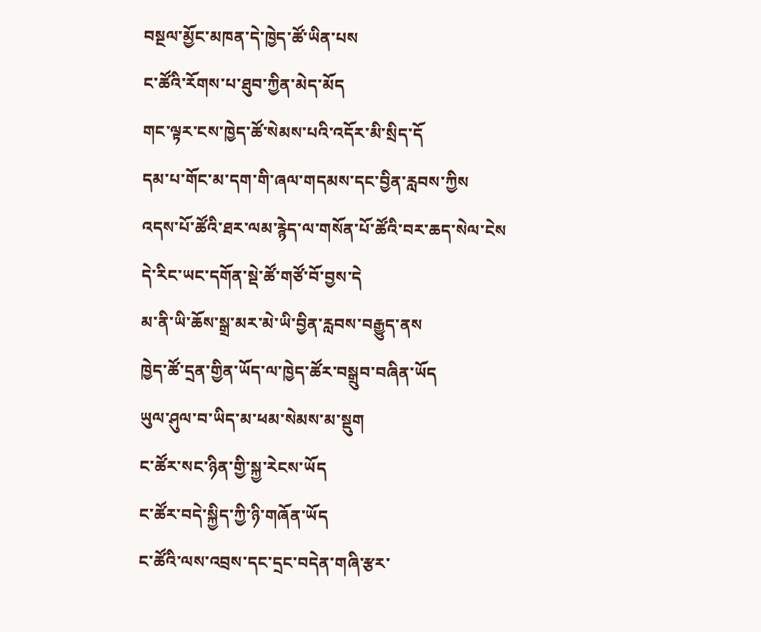བསྔལ་མྱོང་མཁན་དེ་ཁྱེད་ཚོ་ཡིན་པས
ང་ཚོའི་རོགས་པ་ཐུབ་ཀྱིན་མེད་མོད
གང་ལྟར་ངས་ཁྱེད་ཚོ་སེམས་པའི་འདོར་མི་སྲིད་དོ
དམ་པ་གོང་མ་དག་གི་ཞལ་གདམས་དང་བྱིན་རླབས་ཀྱིས
འདས་པོ་ཚོའི་ཐར་ལམ་རྙེད་ལ་གསོན་པོ་ཚོའི་བར་ཆད་སེལ་ངེས
དེ་རིང་ཡང་དགོན་སྡེ་ཚོ་གཙོ་བོ་བྱས་དེ
མ་ནི་ཡི་ཆོས་སྒྲ་མར་མེ་ཡི་བྱིན་རླབས་བརྒྱུད་ནས
ཁྱེད་ཚོ་དྲན་གྱིན་ཡོད་ལ་ཁྱེད་ཚོར་བསྒྲུབ་བཞིན་ཡོད
ཡུལ་ཤུལ་བ་ཡིད་མ་ཕམ་སེམས་མ་སྡུག
ང་ཚོར་སང་ཉིན་གྱི་སྐྱ་རེངས་ཡོད
ང་ཚོར་བདེ་སྐྱིད་ཀྱི་ཉི་གཞོན་ཡོད
ང་ཚོའི་ལས་འབྲས་དང་དྲང་བདེན་གཞི་རྩར་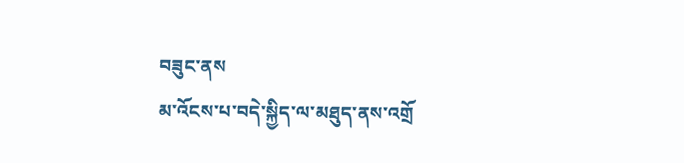བཟུང་ནས
མ་འོངས་པ་བདེ་སྐྱིད་ལ་མཐུད་ནས་འགྲོ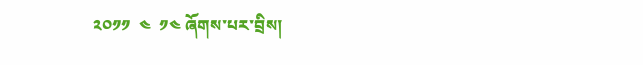༢༠༡༡  ༤  ༡༤ ཞོགས་པར་བྲིས།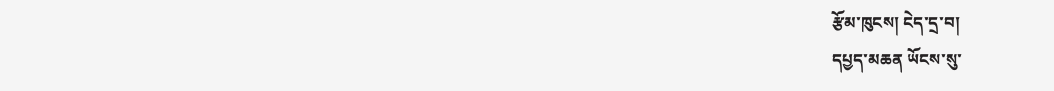རྩོམ་ཁུངས། ངེད་དྲ་བ།
དཔྱད་མཆན ཡོངས་སུ་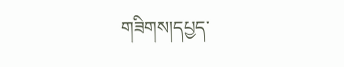གཟིགས།དཔྱད་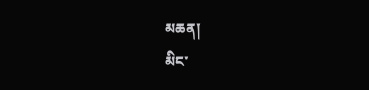མཆན།
མིང་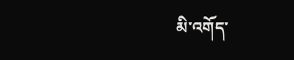མི་འགོད་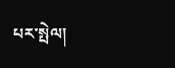པར་སྤེལ།